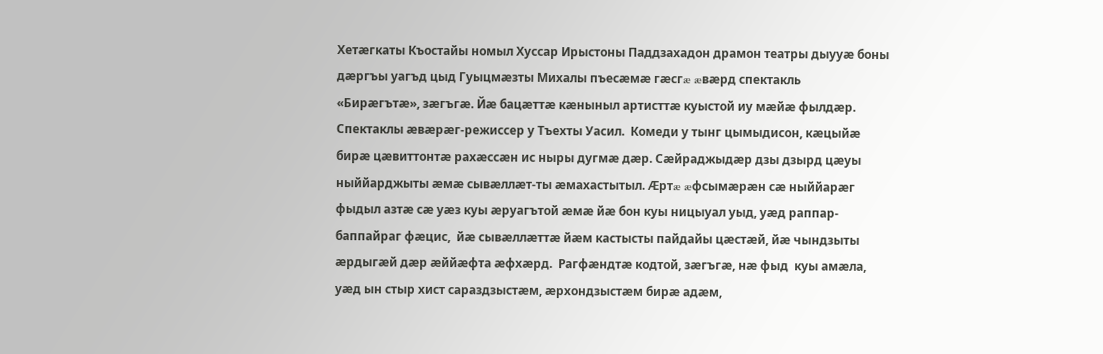Хетæгкаты Къостайы номыл Хуссар Ирыстоны Паддзахадон драмон театры дыууæ боны дæргъы уагъд цыд Гуыцмæзты Михалы пъесæмæ гæсгæ æвæрд спектакль «Бирæгътæ», зæгъгæ. Йæ бацæттæ кæныныл артисттæ куыстой иу мæйæ фылдæр. Спектаклы æвæрæг-режиссер у Тъехты Уасил.  Комеди у тынг цымыдисон, кæцыйæ бирæ цæвиттонтæ рахæссæн ис ныры дугмæ дæр. Сæйраджыдæр дзы дзырд цæуы ныййарджыты æмæ сывæллæт-ты æмахастытыл. Æртæ æфсымæрæн сæ ныййарæг фыдыл азтæ сæ уæз куы æруагътой æмæ йæ бон куы ницыуал уыд, уæд раппар-баппайраг фæцис,  йæ сывæллæттæ йæм кастысты пайдайы цæстæй, йæ чындзыты æрдыгæй дæр æййæфта æфхæрд.  Рагфæндтæ кодтой, зæгъгæ, нæ фыд  куы амæла, уæд ын стыр хист сараздзыстæм, æрхондзыстæм бирæ адæм,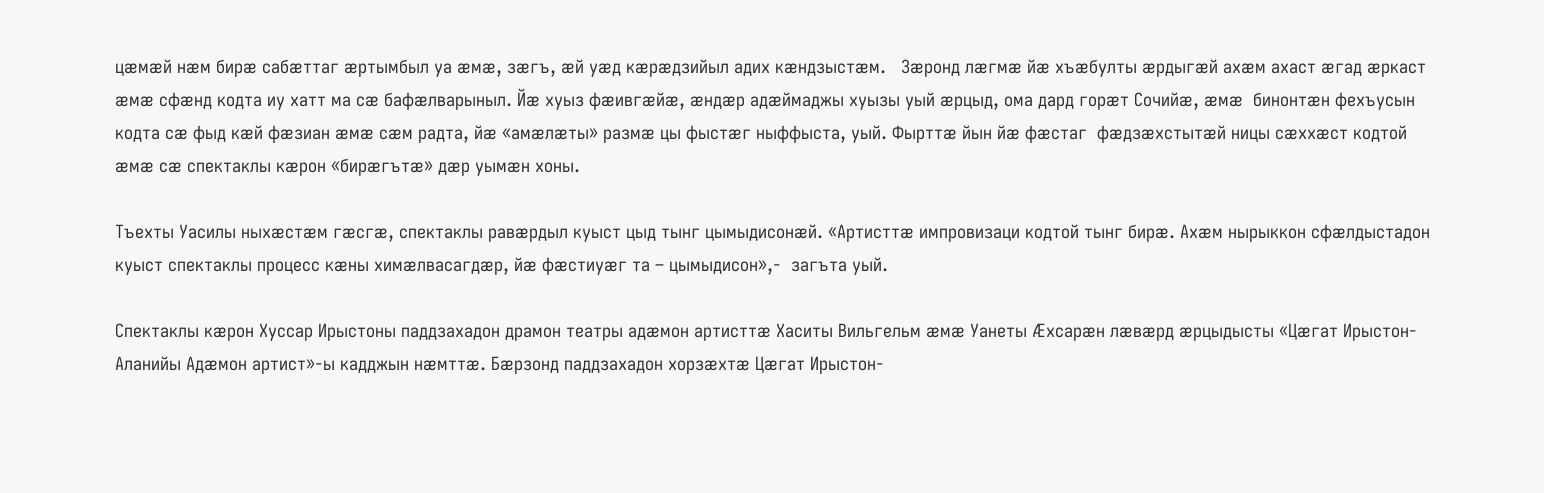цæмæй нæм бирæ сабæттаг æртымбыл уа æмæ, зæгъ, æй уæд кæрæдзийыл адих кæндзыстæм.   Зæронд лæгмæ йæ хъæбулты æрдыгæй ахæм ахаст æгад æркаст æмæ сфæнд кодта иу хатт ма сæ бафæлварыныл. Йæ хуыз фæивгæйæ, æндæр адæймаджы хуызы уый æрцыд, ома дард горæт Сочийæ, æмæ  бинонтæн фехъусын кодта сæ фыд кæй фæзиан æмæ сæм радта, йæ «амæлæты» размæ цы фыстæг ныффыста, уый. Фырттæ йын йæ фæстаг  фæдзæхстытæй ницы сæххæст кодтой æмæ сæ спектаклы кæрон «бирæгътæ» дæр уымæн хоны.

Тъехты Уасилы ныхæстæм гæсгæ, спектаклы равæрдыл куыст цыд тынг цымыдисонæй. «Артисттæ импровизаци кодтой тынг бирæ. Ахæм нырыккон сфæлдыстадон куыст спектаклы процесс кæны химæлвасагдæр, йæ фæстиуæг та – цымыдисон»,-  загъта уый.

Спектаклы кæрон Хуссар Ирыстоны паддзахадон драмон театры адæмон артисттæ Хаситы Вильгельм æмæ Уанеты Ӕхсарæн лæвæрд æрцыдысты «Цæгат Ирыстон-Аланийы Адæмон артист»-ы кадджын нæмттæ. Бæрзонд паддзахадон хорзæхтæ Цæгат Ирыстон-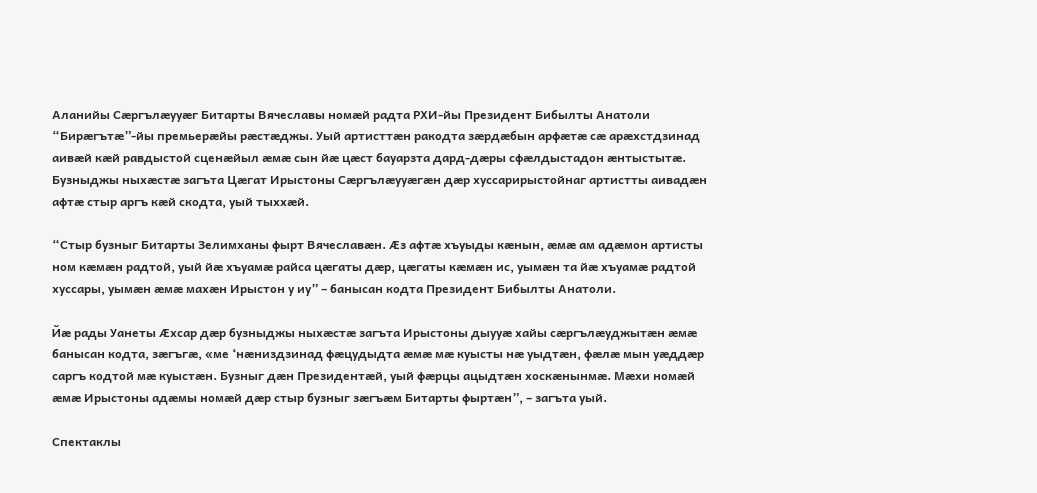Аланийы Сæргълæууæг Битарты Вячеславы номæй радта РХИ-йы Президент Бибылты Анатоли “Бирæгътæ”-йы премьерæйы рæстæджы. Уый артисттæн ракодта зæрдæбын арфæтæ сæ арæхстдзинад аивæй кæй равдыстой сценæйыл æмæ сын йæ цæст бауарзта дард-дæры сфæлдыстадон æнтыстытæ. Бузныджы ныхæстæ загъта Цæгат Ирыстоны Сæргълæууæгæн дæр хуссарирыстойнаг артистты аивадæн афтæ стыр аргъ кæй скодта, уый тыххæй.

“Стыр бузныг Битарты Зелимханы фырт Вячеславæн. Ӕз афтæ хъуыды кæнын, æмæ ам адæмон артисты ном кæмæн радтой, уый йæ хъуамæ райса цæгаты дæр, цæгаты кæмæн ис, уымæн та йæ хъуамæ радтой хуссары, уымæн æмæ махæн Ирыстон у иу” – банысан кодта Президент Бибылты Анатоли.

Йæ рады Уанеты Æхсар дæр бузныджы ныхæстæ загъта Ирыстоны дыууæ хайы сæргълæуджытæн æмæ банысан кодта, зæгъгæ, «ме ‘нæниздзинад фæцудыдта æмæ мæ куысты нæ уыдтæн, фæлæ мын уæддæр саргъ кодтой мæ куыстæн. Бузныг дæн Президентæй, уый фæрцы ацыдтæн хоскæнынмæ. Мæхи номæй æмæ Ирыстоны адæмы номæй дæр стыр бузныг зæгъæм Битарты фыртæн”, – загъта уый.

Спектаклы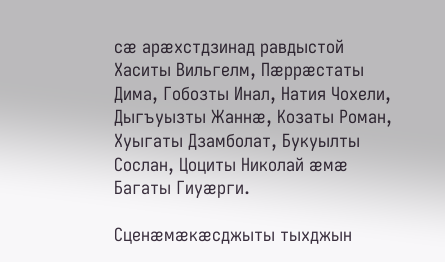сæ арæхстдзинад равдыстой Хаситы Вильгелм, Пæррæстаты Дима, Гобозты Инал, Натия Чохели, Дыгъуызты Жаннæ, Козаты Роман, Хуыгаты Дзамболат, Букуылты Сослан, Цоциты Николай æмæ Багаты Гиуæрги.

Сценæмæкæсджыты тыхджын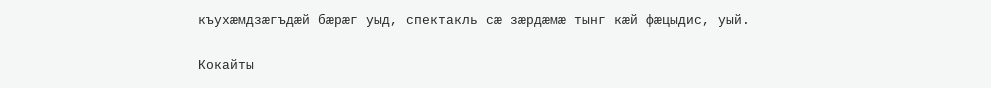къухæмдзæгъдæй бæрæг уыд, спектакль сæ зæрдæмæ тынг кæй фæцыдис, уый.

Кокайты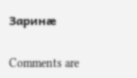Заринæ

Comments are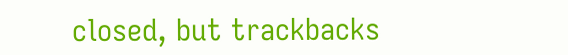closed, but trackbacks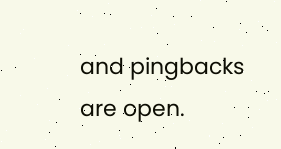and pingbacks are open.